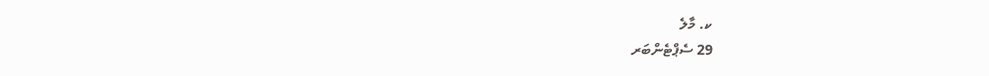ކ. މާލެ
29 ސެޕްޓެންބަރ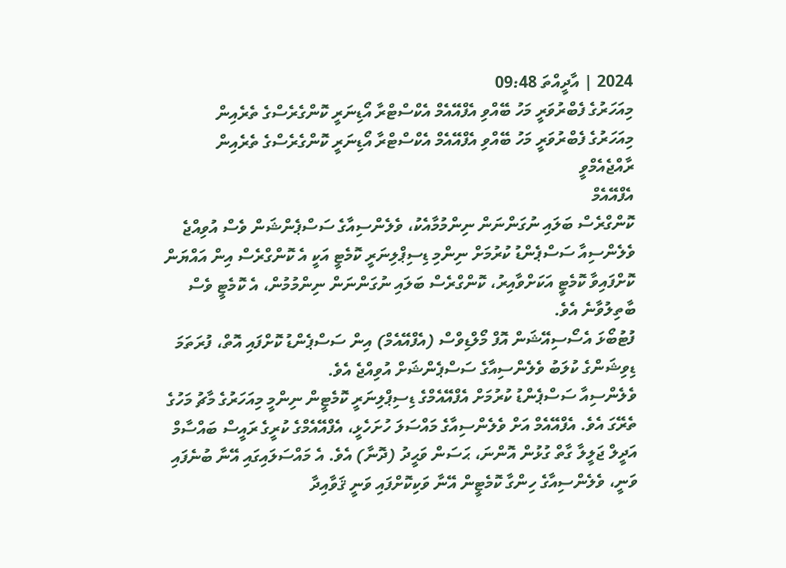2024 | އާދީއްތަ 09:48
މިއަހަރުގެ ފެބްރުވަރީ މަހު ބޭއްވި އެފްއޭއެމް އެކްސްޓްރާ އޯޑިނަރީ ކޮންގެރެސްގެ ތެރެއިން
މިއަހަރުގެ ފެބްރުވަރީ މަހު ބޭއްވި އެފްއޭއެމް އެކްސްޓްރާ އޯޑިނަރީ ކޮންގެރެސްގެ ތެރެއިން
ރާއްޖެއެމްވީ
އެފްއޭއެމް
ކޮންގްރެސް ބަލައި ނުގަންނަން ނިންމުމާއެކު، ވެލެންސިއާގެ ސަސްޕެންޝަން ވެސް އުވިއްޖެ
ވެލެންސިއާ ސަސްޕެންޑު ކުރުމަށް ނިންމި ޑިސިޕްލިނަރީ ކޮމެޓީ އަކީ އެ ކޮންގްރެސް އިން އައްޔަން ކޮށްފައިވާ ކޮމެޓީ އަކަށްވާއިރު، ކޮންގްރެސް ބަލައި ނުގަންނަން ނިންމުމުން، އެ ކޮމެޓީ ވެސް ބާތިލުވާނެ އެވެ.
ފުޓުބޯޅަ އެސޯސިއޭޝަން އޮފް މޯލްޑިވްސް (އެފްއޭއެމް) އިން ސަސްޕެންޑު ކޮށްފައި އޮތް، ފުރަތަމަ ޑިވިޝަންގެ ކުލަބު ވެލެންސިއާގެ ސަސްޕެންޝަށް އުވިއްޖެ އެވެ.
ވެލެންސިއާ ސަސްޕެންޑު ކުރުމަށް އެފްއޭއެމްގެ ޑިސިޕްލިނަރީ ކޮމެޓީން ނިންމީ މިއަހަރުގެ މާޗު މަހުގެ ތެރޭގަ އެވެ. އެފްއޭއެމް އަށް ވެލެންސިއާގެ މައްސަލަ ހުށަހެޅީ، އެފްއޭއެމްގެ ކުރީގެ ރައީސް ބައްސާމް އަދީލް ޖަލީލާ ގާތް ގުޅުން އޮންނަ، ޙަސަން ވަޙީދު (ދޮނާ) އެވެ. އެ މައްސަލައިގައި އޭނާ ބުނެފައި ވަނީ، ވެލެންސިއާގެ ހިންގާ ކޮމެޓީން އޭނާ ވަކިކޮށްފައި ވަނީ ޤަވާއިދާ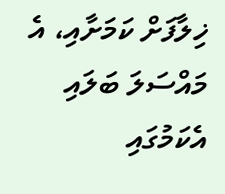ޚިލާފަށް ކަމަށާއި، އެ މައްސަލަ ބަލައި އެކަމުގައި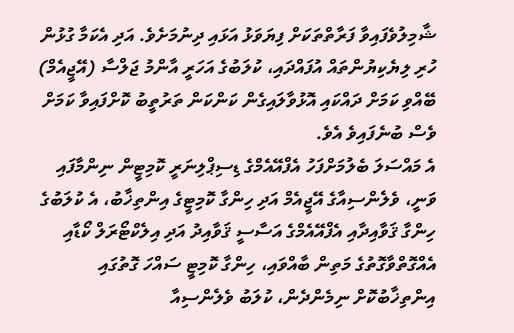ޝާމިލުވެފައިވާ ފަރާތްތަކަށް ފިޔަވަޅު އަޅައި ދިނުމަށެވެ. އަދި އެކަމާ ގުޅުން ހުރި ލިޔެކިޔުންތައް އުފައްދައި، ކުލަބުގެ އަހަރީ އާންމު ޖަލްސާ (އޭޖީއެމް) ބޭއްވި ކަމަށް ދައްކައި އޮޅުވާލައިގެން ކަންކަން ތަރުތީބު ކޮށްފައިވާ ކަމަށް ވެސް ބުނެފައިވެ އެވެ.
އެ މައްސަލަ ބެލުމަށްފަހު އެފްއޭއެމްގެ ޑިސިޕްލިނަރީ ކޮމިޓީން ނިންމާފައި ވަނީ، ވެލެންސިއާގެ އޭޖީއެމް އަދި ހިންގާ ކޮމިޓީގެ އިންތިޚާބު، އެ ކުލަބުގެ ހިންގާ ޤަވާއިދާއި އެފްއޭއެމްގެ އަސާސީ ޤަވާއިދު އަދި އިލެކްޓޯރަލް ކޯޑާއި އެއްގޮތްވާގޮތުގެ މަތިން ބާއްވައި، ހިންގާ ކޮމިޓީ ސައްހަ ގޮތުގައި އިންތިޚާބުކޮށް ނިމެންދެން، ކުލަބު ވެލެންސިއާ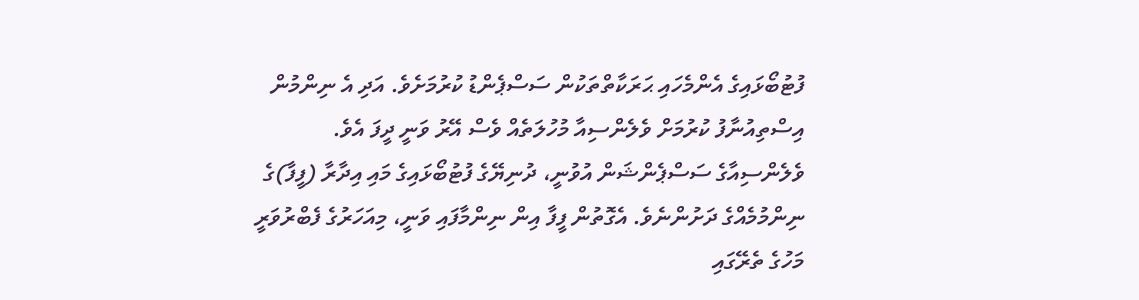ފުޓުބޯޅައިގެ އެންމެހައި ޙަރަކާތްތަކުން ސަސްޕެންޑު ކުރުމަށެވެ. އަދި އެ ނިންމުން އިސްތިއުނާފު ކުރުމަށް ވެލެންސިއާ މުހުލަތެއް ވެސް އޭރު ވަނީ ދީފަ އެވެ.
ވެލެންސިއާގެ ސަސްޕެންޝަން އުވުނީ، ދުނިޔޭގެ ފުޓުބޯޅައިގެ މައި އިދާރާ (ފީފާ)ގެ ނިންމުމެއްގެ ދަށުންނެވެ. އެގޮތުން ފީފާ އިން ނިންމާފައި ވަނީ، މިއަހަރުގެ ފެބްރުވަރީ މަހުގެ ތެރޭގައި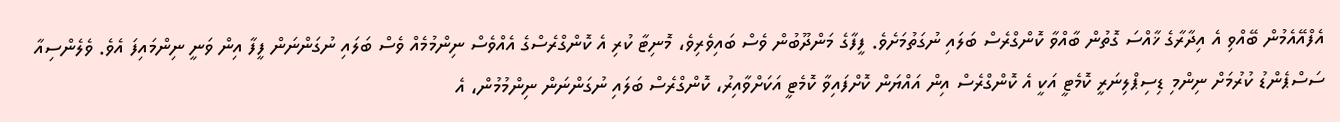އެފްއޭއެމުން ބޭއްވި އެ އިދާރާގެ ޚާއްސަ ގޮތުން ބާއްވާ ކޮންގްރެސް ބަލައި ނުގަތުމަށެވެ. ފީފާގެ މަންދޫބުން ވެސް ބައިވެރިވެ، މޮނިޓާ ކުރި އެ ކޮންގްރެސްގެ އެއްވެސް ނިންމުމެއް ވެސް ބަލައި ނުގަންނަން ފީފާ އިން ވަނީ ނިންމައިފަ އެވެ. ވެލެންސިއާ ސަސްޕެންޑު ކުރުމަށް ނިންމި ޑިސިޕްލިނަރީ ކޮމެޓީ އަކީ އެ ކޮންގްރެސް އިން އައްޔަން ކޮށްފައިވާ ކޮމެޓީ އަކަށްވާއިރު، ކޮންގްރެސް ބަލައި ނުގަންނަން ނިންމުމުން، އެ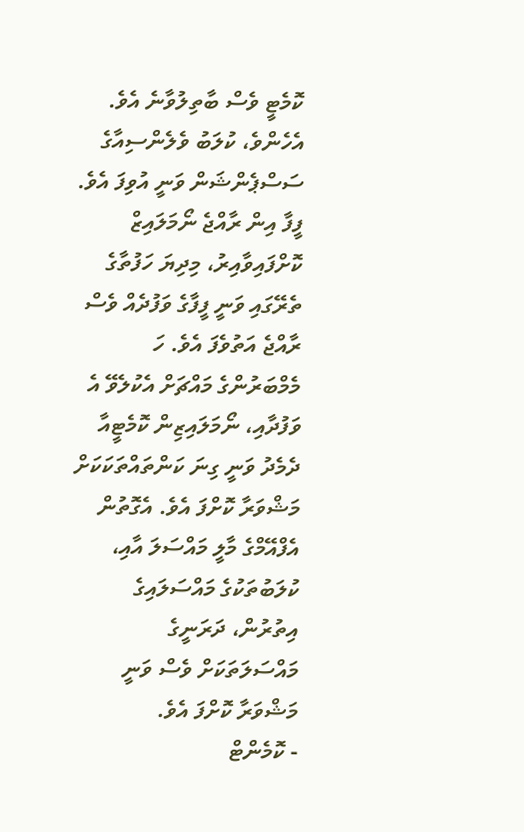ކޮމެޓީ ވެސް ބާތިލުވާނެ އެވެ. އެހެންވެ، ކުލަބު ވެލެންސިއާގެ ސަސްޕެންޝަން ވަނީ އުވިފަ އެވެ.
ފީފާ އިން ރާއްޖެ ނޯމަލައިޒް ކޮށްފައިވާއިރު، މިދިޔަ ހަފުތާގެ ތެރޭގައި ވަނީ ފީފާގެ ވަފުދެއް ވެސް ރާއްޖެ އަތުވެފަ އެވެ. ހަ މެމްބަރުންގެ މައްޗަށް އެކުލެވޭ އެ ވަފުދާއި، ނޯމަލައިޒިން ކޮމެޓީއާ ދެމެދު ވަނީ ގިނަ ކަންތައްތަކަކަށް މަޝްވަރާ ކޮށްފަ އެވެ. އެގޮތުން އެފްއޭމްގެ މާލީ މައްސަލަ އާއި، ކުލަބުތަކުގެ މައްސަލައިގެ އިތުރުން، ދަރަނީގެ މައްސަލަތަކަށް ވެސް ވަނީ މަޝްވަރާ ކޮށްފަ އެވެ.
- ކޮމެންޓް